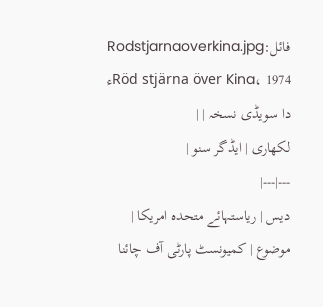فائل:Rodstjarnaoverkina.jpg Röd stjärna över Kina، 1974ء دا سویڈی نسخہ | |
لکھاری | ایڈگر سنو |
---|---|
دیس | ریاستہائے متحدہ امریکا |
موضوع | کمیونسٹ پارٹی آف چائنا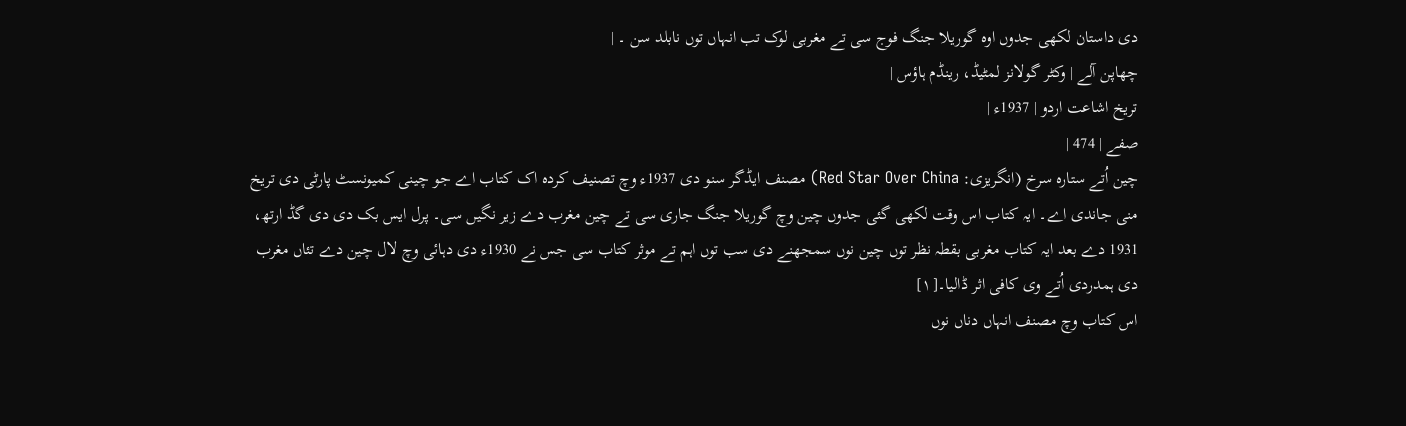دی داستان لکھی جدوں اوہ گوریلا جنگ فوج سی تے مغربی لوک تب انہاں توں نابلد سن ۔ |
چھاپن آلے | وکٹر گولانز لمٹیڈ، رینڈم ہاؤس |
تریخ اشاعت اردو | 1937ء |
صفے | 474 |
چین اُتے ستارہ سرخ (انگریزی: Red Star Over China) مصنف ایڈگر سنو دی 1937ء وچ تصنیف کردہ اک کتاب اے جو چینی کمیونسٹ پارٹی دی تریخ منی جاندی اے۔ ایہ کتاب اس وقت لکھی گئی جدوں چین وچ گوریلا جنگ جاری سی تے چین مغرب دے زیر نگيں سی۔ پرل ایس بک دی دی گڈ ارتھ، 1931 دے بعد ایہ کتاب مغربی بقطہ نظر توں چین نوں سمجھنے دی سب توں اہم تے موثر کتاب سی جس نے 1930ء دی دہائی وچ لال چین دے تئاں مغرب دی ہمدردی اُتے وی کافی اثر ڈالیا۔[۱]
اس کتاب وچ مصنف انہاں دناں نوں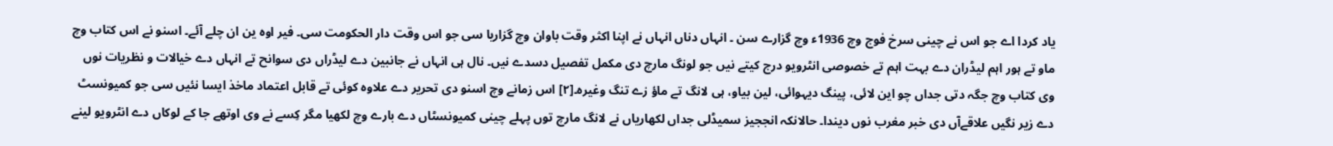یاد کردا اے جو اس نے چینی سرخ فوج وچ 1936ء وچ گزارے سن ۔ انہاں دناں انہاں نے اپنا اکثر وقت باوان وچ گزاریا سی جو اس وقت دار الحکومت سی۔ فیر اوہ ین ان چلے آئے۔ اسنو نے اس کتاب وچ ماو تے ہور اہم لیڈران دے بہت اہم تے خصوصی انٹرویو درج کیتے نيں جو لونگ مارچ دی مکمل تفصیل دسدے نيں۔ نال ہی انہاں نے جانبین دے لیڈراں دی سوانح تے انہاں دے خیالات و نظریات نوں وی کتاب وچ جگہ دتی جداں چو این لائی، پینگ دیہوائی، لین بیاو، ہی لانگ تے ماؤ زے تنگ وغیرہ۔[۲] اس زمانے وچ اسنو دی تحریر دے علاوہ کوئی تے قابل اعتماد ماخذ ایسا نئيں سی جو کمیونسٹ دے زیر نگيں علاقےآں دی خبر مغرب نوں دیندا۔ حالانکہ انججیز سمیڈلی جداں لکھاریاں نے لانگ مارچ توں پہلے چینی کمیونسٹاں دے بارے وچ لکھیا مگر کِسے نے وی اوتھے جا کے لوکاں دے انٹرویو لینے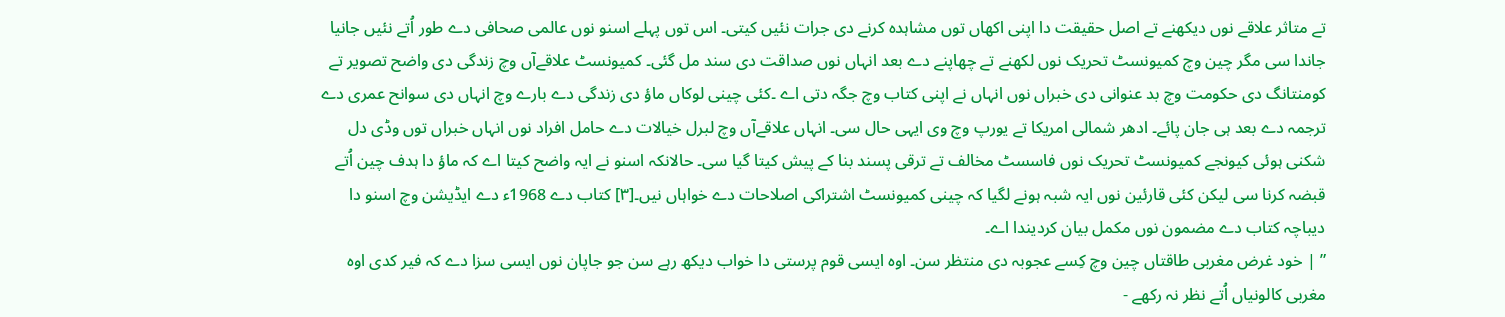تے متاثر علاقے نوں دیکھنے تے اصل حقیقت دا اپنی اکھاں توں مشاہدہ کرنے دی جرات نئيں کيتی۔ اس توں پہلے اسنو نوں عالمی صحافی دے طور اُتے نئيں جانیا جاندا سی مگر چین وچ کمیونسٹ تحریک نوں لکھنے تے چھاپنے دے بعد انہاں نوں صداقت دی سند مل گئی۔ کمیونسٹ علاقےآں وچ زندگی دی واضح تصویر تے کومنتانگ دی حکومت وچ بد عنوانی دی خبراں نوں انہاں نے اپنی کتاب وچ جگہ دتی اے ۔کئی چینی لوکاں ماؤ دی زندگی دے بارے وچ انہاں دی سوانح عمری دے ترجمہ دے بعد ہی جان پائے۔ ادھر شمالی امریکا تے یورپ وچ وی ایہی حال سی۔ انہاں علاقےآں وچ لبرل خیالات دے حامل افراد نوں انہاں خبراں توں وڈی دل شکنی ہوئی کیونجے کمیونسٹ تحریک نوں فاسسٹ مخالف تے ترقی پسند بنا کے پیش کیتا گیا سی۔ حالانکہ اسنو نے ایہ واضح کیتا اے کہ ماؤ دا ہدف چین اُتے قبضہ کرنا سی لیکن کئی قارئین نوں ایہ شبہ ہونے لگیا کہ چینی کمیونسٹ اشتراکی اصلاحات دے خواہاں نيں۔[۳] کتاب دے 1968ء دے ایڈیشن وچ اسنو دا دیباچہ کتاب دے مضمون نوں مکمل بیان کردیندا اے۔
” | خود غرض مغربی طاقتاں چین وچ کِسے عجوبہ دی منتظر سن۔ اوہ ایسی قوم پرستی دا خواب دیکھ رہے سن جو جاپان نوں ایسی سزا دے کہ فیر کدی اوہ مغربی کالونیاں اُتے نظر نہ رکھے -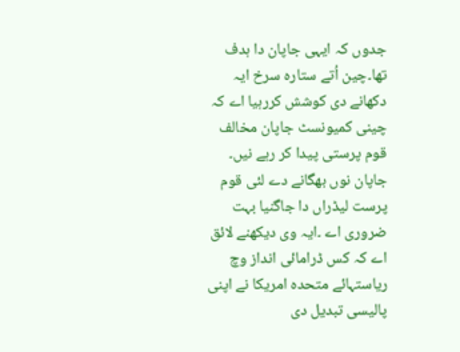جدوں کہ ایہی جاپان دا ہدف تھا۔چین اُتے ستارہ سرخ ایہ دکھانے دی کوشش کررہیا اے کہ چینی کمیونسٹ جاپان مخالف قوم پرستی پیدا کر رہے نيں۔ جاپان نوں بھگانے دے لئی قوم پرست لیڈراں دا جاگنیا بہت ضروری اے ۔ایہ وی دیکھنے لائق اے کہ کس ڈرامائی انداز وچ ریاستہائے متحدہ امریکا نے اپنی پالیسی تبدیل دی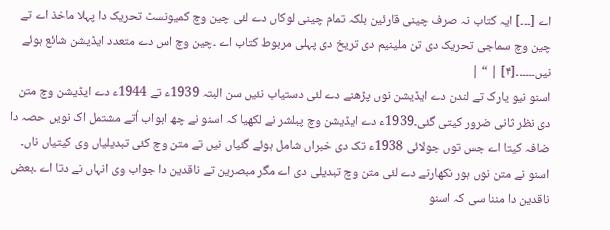اے [۔۔۔] ایہ کتاب نہ صرف چینی قارئین بلکہ تمام چینی لوکاں دے لئی چین وچ کمیونسٹ تحریک دا پہلا ماخذ اے تے چین وچ سماجی تحریک دی تن ملینیم دی تریخ دی پہلی مربوط کتاب اے ۔چین وچ اس دے متعدد ایڈیشن شائع ہوئے نيں۔۔۔۔۔۔[۴] | “ |
اسنو نیو یارک تے لندن دے ایڈیشن نوں پڑھنے دے لئی دستیاب نئيں سن البتہ 1939ء تے 1944ء دے ایڈیشن وچ متن دی نظر ثانی ضرور کيتی گئی۔1939ء دے ایڈیشن وچ پبلشر نے لکھیا کہ اسنو نے چھ ابواب اُتے مشتمل اک نويں حصہ دا ضافہ کیتا اے جس توں جولائی 1938ء تک دی خبراں شامل ہوئے گئیاں نيں تے متن وچ کئی تبدیلیاں وی کيتیاں ناں۔ اسنو نے متن نوں ہور نکھارنے دے لئی متن وچ تبدیلی دی اے مگر مبصرین تے ناقدین دا جواب وی انہاں نے دتا اے ۔بعض ناقدین دا مننا سی کہ اسنو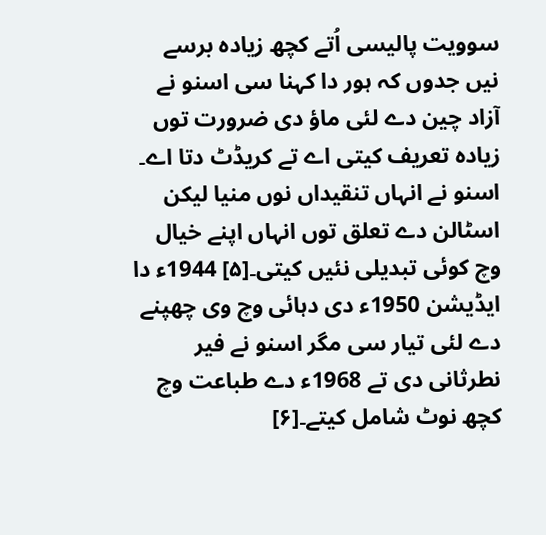سوویت پالیسی اُتے کچھ زیادہ برسے نيں جدوں کہ ہور دا کہنا سی اسنو نے آزاد چین دے لئی ماؤ دی ضرورت توں زیادہ تعریف کيتی اے تے کریڈٹ دتا اے۔ اسنو نے انہاں تنقیداں نوں منیا لیکن اسٹالن دے تعلق توں انہاں اپنے خیال وچ کوئی تبدیلی نئيں کيتی۔[۵] 1944ء دا ایڈیشن 1950ء دی دہائی وچ وی چھپنے دے لئی تیار سی مگر اسنو نے فیر نطرثانی دی تے 1968ء دے طباعت وچ کچھ نوٹ شامل کیتے۔[۶]